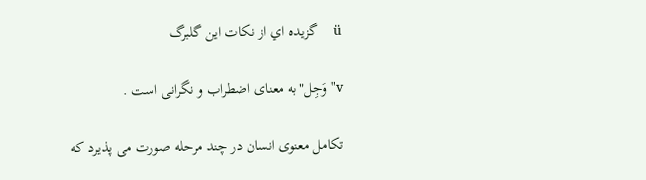ü    گزيده اي از نكات اين گلبرگ

v"وَجِل"به معناى اضطراب و نگرانى است .

تكامل معنوى انسان در چند مرحله صورت مى پذيرد كه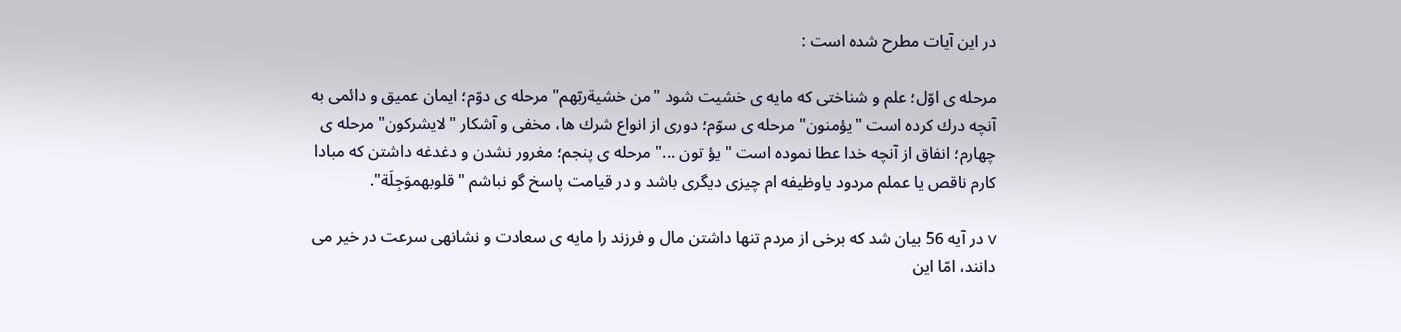در اين آيات مطرح شده است :

مرحله ى اوّل؛ علم و شناختى كه مايه ى خشيت شود "من خشيةربّهم" مرحله ى دوّم؛ ايمان عميق و دائمى به آنچه درك كرده است "يؤمنون" مرحله ى سوّم؛ دورى از انواع شرك ها، مخفى و آشكار "لايشركون" مرحله ى چهارم؛ انفاق از آنچه خدا عطا نموده است "يؤ تون ..." مرحله ى پنجم؛ مغرور نشدن و دغدغه داشتن كه مبادا كارم ناقص يا عملم مردود ياوظيفه ام چيزى ديگرى باشد و در قيامت پاسخ ‌گو نباشم "قلوبهموَجِلَة".

v در آيه 56 بيان شد كه برخى از مردم تنها داشتن مال و فرزند را مايه ى سعادت و نشانهى سرعت در خير مى دانند، امّا اين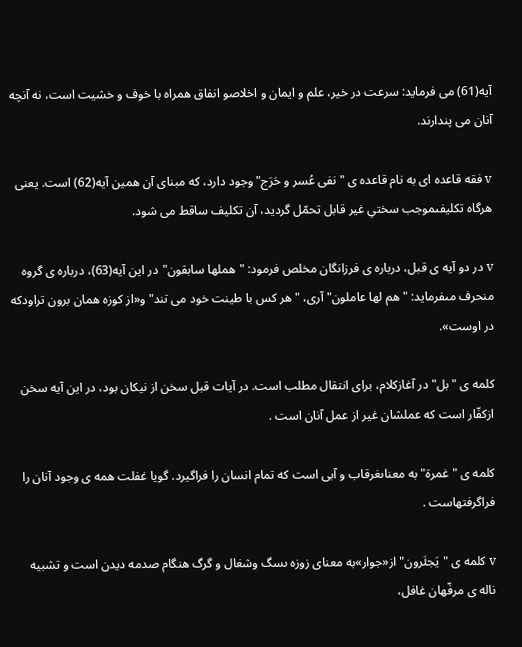آيه(61) مى فرمايد: سرعت در خير، علم و ايمان و اخلاصو انفاق همراه با خوف و خشيت است، نه آنچه آنان مى پندارند.

v فقه قاعده اى به نام قاعده ى "نفى عُسر و حَرَج"وجود دارد، كه مبناى آن همين آيه(62) است. يعنى هرگاه تكليفىموجب سختىِ غير قابل تحمّل گرديد، آن تكليف ساقط مى شود.

v در دو آيه ى قبل، درباره ى فرزانگان مخلص فرمود: "هملها سابقون"در اين آيه(63)، درباره ى گروه منحرف مىفرمايد: "هم لها عاملون" آرى، "هر كس با طينت خود مى تند"و«از كوزه همان برون تراودكه در اوست».

كلمه ى "بل" در آغازكلام، براى انتقال مطلب است. در آيات قبل سخن از نيكان بود، در اين آيه سخن ازكفّار است كه عملشان غير از عمل آنان است .

كلمه ى "غمرة"به معناىغرقاب و آبى است كه تمام انسان را فراگيرد. گويا غفلت همه ى وجود آنان را فراگرفتهاست .

v كلمه ى "يَجئَرون" از«جوار»به معناى زوزه ىسگ وشغال و گرگ هنگام صدمه ديدن است و تشبيه ناله ى مرفّهان غافل،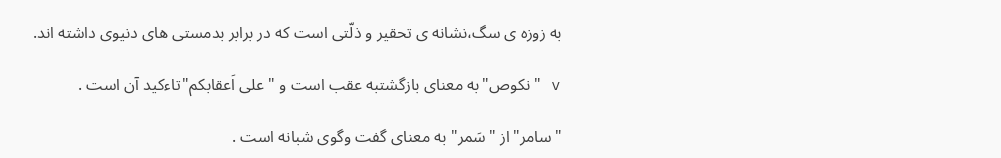به زوزه ى سگ،نشانه ى تحقير و ذلّتى است كه در برابر بدمستى هاى دنيوى داشته اند.

v "نكوص"به معناى بازگشتبه عقب است و "على اَعقابكم"تاءكيد آن است .

"سامر"از "سَمر" به معناى گفت وگوى شبانه است .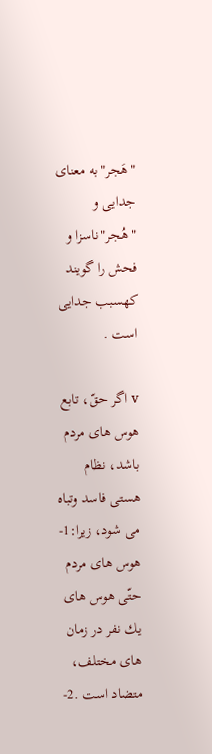"هَجر"به معناى جدايى و "هُجر"ناسزا و فحش را گويند كهسبب جدايى است .

v اگر حقّ، تابع هوس هاى مردم باشد، نظام هستى فاسد وتباه مى شود، زيرا:1-هوس هاى مردم حتّى هوس هاى يك نفر در زمان هاى مختلف، متضاد است .2-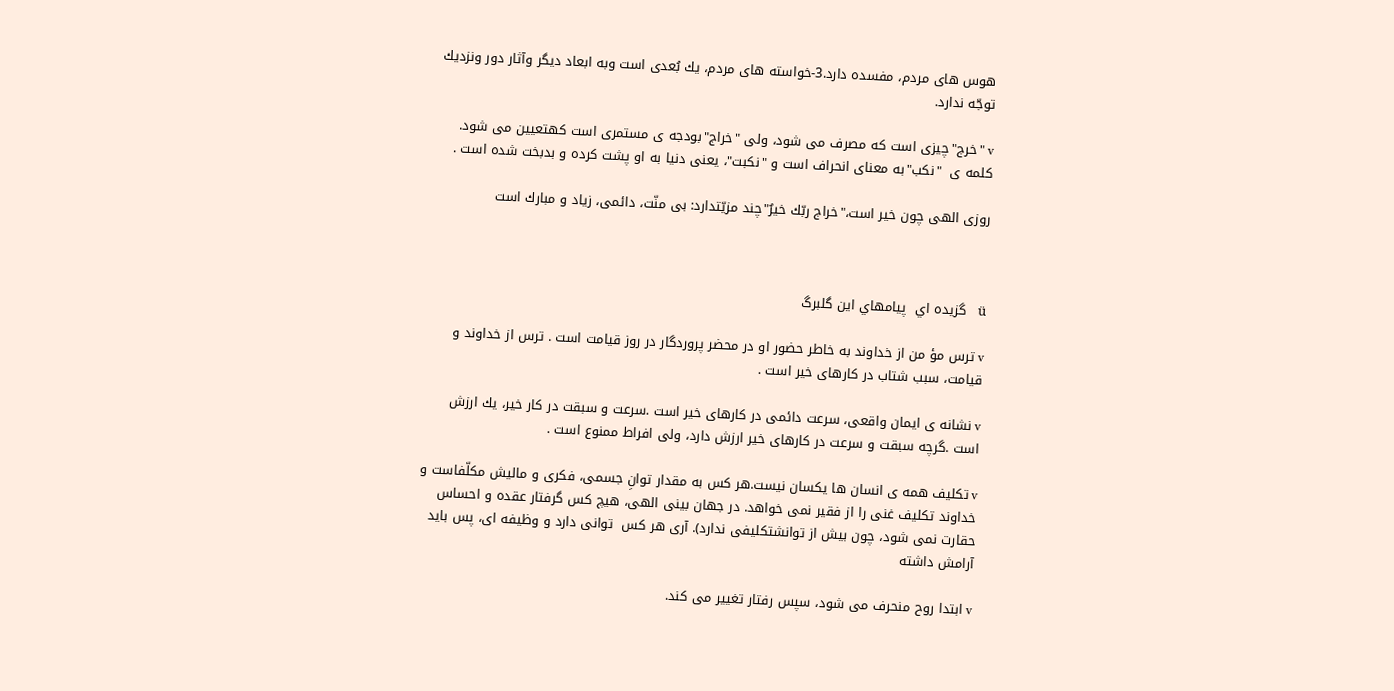هوس هاى مردم، مفسده دارد.3-خواسته هاى مردم، يك بُعدى است وبه ابعاد ديگر وآثار دور ونزديك توجّه ندارد.

v "خرج"چيزى است كه مصرف مى شود، ولى "خراج"بودجه ى مستمرى است كهتعيين مى شود. كلمه ى  "نكب"به معناى انحراف است و "نكبت"، يعنى دنيا به او پشت كرده و بدبخت شده است .

روزى الهى چون خير است،"خراج ربّك خيرٌ"چند مزيّتدارد: بى منّت، دائمى، زياد و مبارك است



ü    گزيده اي  پيامهاي اين گلبرگ

v ترس مؤ من از خداوند به خاطر حضور او در محضر پروردگار در روز قيامت است . ترس از خداوند و قيامت، سبب شتاب در كارهاى خير است .

v نشانه ى ايمان واقعى، سرعت دائمى در كارهاى خير است .سرعت و سبقت در كار خير، يك ارزش است .گرچه سبقت و سرعت در كارهاى خير ارزش دارد، ولى افراط ممنوع است .

v تكليف همه ى انسان ها يكسان نيست.هر كس به مقدار توانِ جسمى، فكرى و ماليش مكلّفاست و خداوند تكليف غنى را از فقير نمى خواهد. در جهان بينى الهى، هيچ كس گرفتار عقده و احساس حقارت نمى شود، چون بيش از توانشتكليفى ندارد). آرى هر كس ‍ توانى دارد و وظيفه اى، پس بايد آرامش داشته

v ابتدا روح منحرف مى شود، سپس رفتار تغيير مى كند.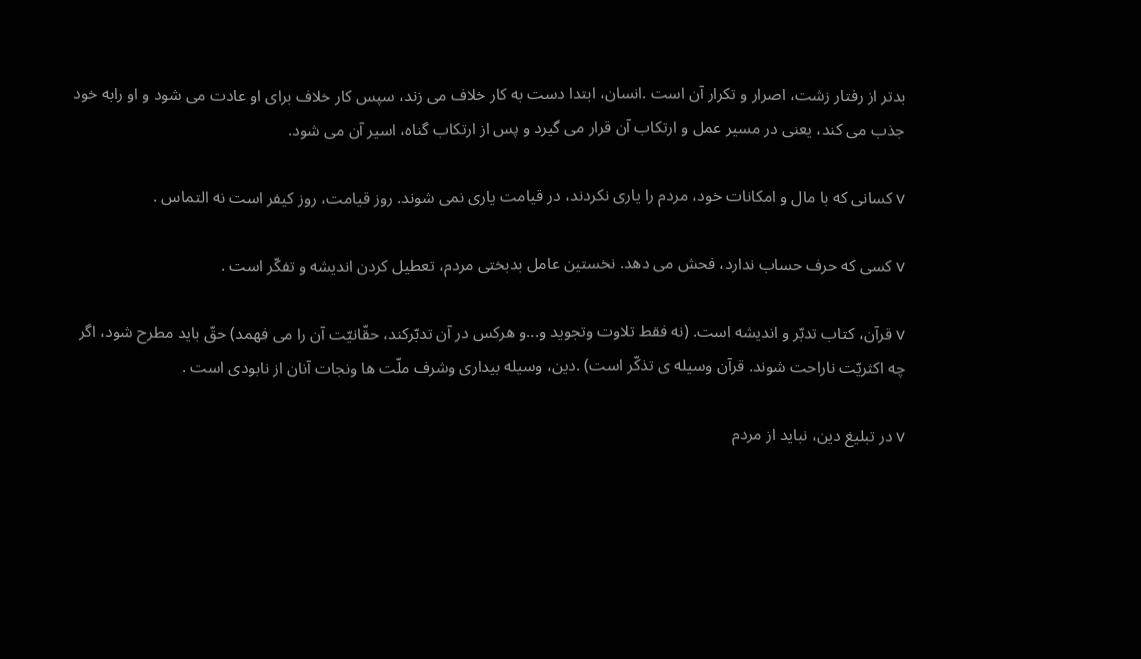بدتر از رفتار زشت، اصرار و تكرار آن است .انسان، ابتدا دست به كار خلاف مى زند، سپس كار خلاف براى او عادت مى شود و او رابه خود جذب مى كند، يعنى در مسير عمل و ارتكاب آن قرار مى گيرد و پس از ارتكاب گناه، اسير آن مى شود.

v كسانى كه با مال و امكانات خود، مردم را يارى نكردند، در قيامت يارى نمى شوند. روز قيامت، روز كيفر است نه التماس .

v كسى كه حرف حساب ندارد، فحش مى دهد. نخستين عامل بدبختى مردم، تعطيل كردن انديشه و تفكّر است .

v قرآن، كتاب تدبّر و انديشه است. (نه فقط تلاوت وتجويد و...و هركس در آن تدبّركند، حقّانيّت آن را مى فهمد) حقّ بايد مطرح شود، اگر چه اكثريّت ناراحت شوند. قرآن وسيله ى تذكّر است) .دين، وسيله بيدارى وشرف ملّت ها ونجات آنان از نابودى است .

v در تبليغ دين، نبايد از مردم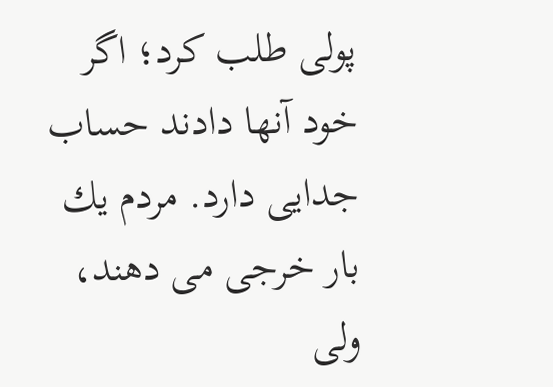پولى طلب كرد؛ اگر خود آنها دادند حساب جدايى دارد. مردم يك بار خرجى مى دهند، ولى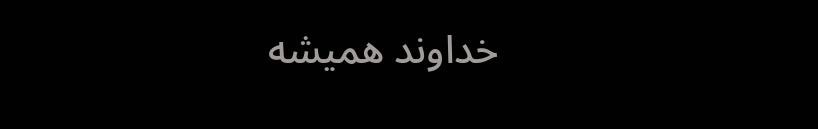خداوند هميشه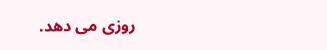روزى مى دهد.